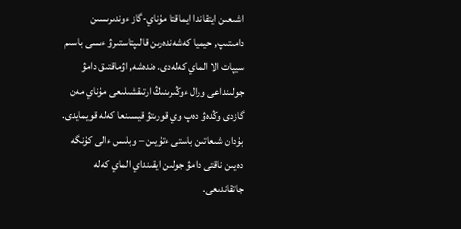اشىعىن ايتقاندا ايماقتا مۇناي-گاز ءوندىرىسىن دامىتىپ, حيميا كەشەندەرىن قالىپتاستىرۋ ءىسى باسىم سيپات الا الماي كەلەدى. ەندەشە, اۋماقتىق دامۋ جولىنداعى ورال ءوڭىرىنىڭ ارتىقشىلىعى مۇناي مەن گازدى وڭدەۋ دەپ وي قورىتۋ قيسىنعا كەلە قويمايدى. بۇدان شىعاتىن باستى ءتۇيىن – وبلىس ءالى كۇنگە دەيىن ناقتى دامۋ جولىن ايقىنداي الماي كەلە جاتقاندىعى.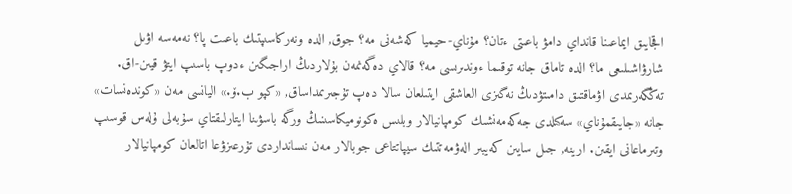اقجايىق ايماعىنا قانداي دامۋ باعىتى ءتان؟ مۇناي-حيميا كەشەنى مە؟ جوق, الدە ونەركاسىپتىك باعىت پا؟ نەمەسە اۋىل شارۋاشىلىعى ما؟ الدە تاماق جانە توقىما ءوندىرىسى مە؟ قالاي دەگەنمەن بۇلاردىڭ اراجىگىن ءدوپ باسىپ ايتۋ قيىن-اق. تەڭگەرىمدى اۋماقتىق دامىتۋدىڭ نەگىزى العاشقى ايتىلعان سالا دەپ تۇجىرىمداساق, «كپو ب.ۆ.» اليانسى مەن «كوندەنسات» جانە «جايىقمۇناي» سەكىلدى جەكەمەنشىك كومپانيالار وبلىس ەكونوميكاسىنىڭ ورگە باسۋىنا ايتارلىقتاي سۇبەلى ۇلەس قوسىپ وتىرماعانى ايقىن. ارينە, جىل سايىن كەيبىر الەۋمەتتىك سيپاتتاعى جوبالار مەن نىسانداردى تۇرعىزۋعا اتالعان كومپانيالار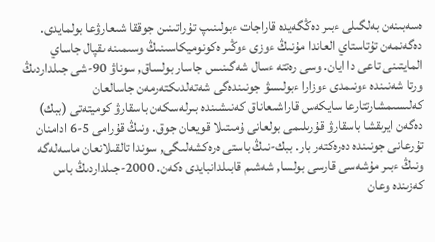ەسەبىنەن بەلگىلى ءبىر دەڭگەيدە قاراجات ءبولىنىپ تۇراتىنىن جوققا شىعارۋعا بولمايدى. دەگەنمەن تۇتاستاي العاندا مۇنىڭ ءوزى ءوڭىر ەكونوميكاسىنىڭ وسىمىنە ىقپال جاساي المايتىنى تاعى دا ايان. وسى رەتتە ءسال شەگىنىس جاسار بولساق, سوناۋ 90-شى جىلداردىڭ ورتا شەنىندە ءونىمدى ءوزارا ءبولىسۋ جونىندەگى شەتەلدىكتەرمەن جاسالعان كەلىسىمشارتتارعا سايكەس قاراشىعاناق كەنىشىندە بىرلەسكەن باسقارۋ كوميتەتى (ببك) دەگەن ايرىقشا باسقارۋ قۇرىلىمى بولعانى ۇمىتىلا قويعان جوق. ونىڭ قۇرامى 5-6 ادامنان تۇرعانى جونىندە دەرەكتەر بار. ببك-نىڭ باستى ەرەكشەلىگى, سوندا تالقىلانعان ماسەلەگە ونىڭ ءبىر مۇشەسى قارسى بولسا, شەشىم قابىلدانبايدى ەكەن. 2000-جىلداردىڭ باس كەزىندە وعان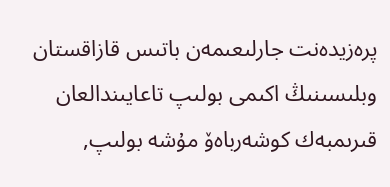پرەزيدەنت جارلىعىمەن باتىس قازاقستان وبلىسىنىڭ اكىمى بولىپ تاعايىندالعان قىرىمبەك كوشەرباەۆ مۇشە بولىپ,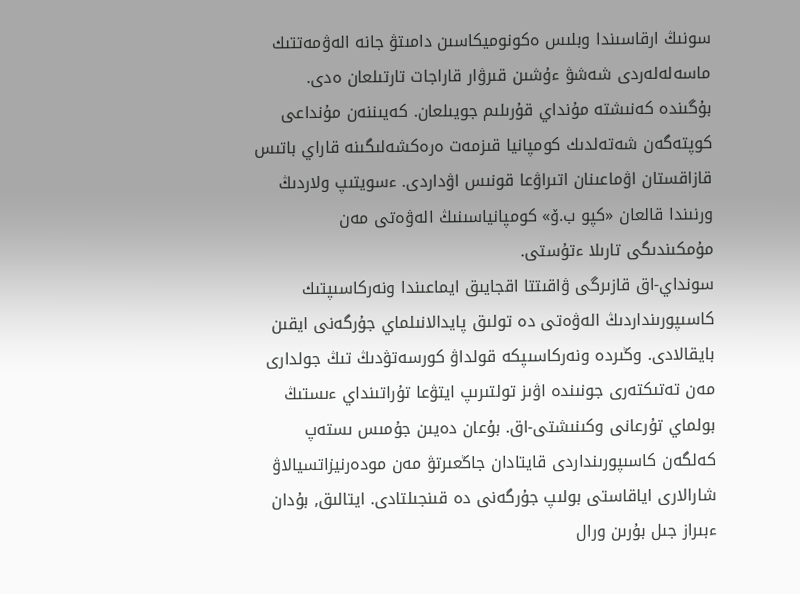سونىڭ ارقاسىندا وبلىس ەكونوميكاسىن دامىتۋ جانە الەۋمەتتىك ماسەلەلەردى شەشۋ ءۇشىن قىرۋار قاراجات تارتىلعان ەدى. بۇگىندە كەنىشتە مۇنداي قۇرىلىم جويىلعان. كەيىننەن مۇنداعى كوپتەگەن شەتەلدىك كومپانيا قىزمەت ەرەكشەلىگىنە قاراي باتىس قازاقستان اۋماعىنان اتىراۋعا قونىس اۋداردى. ءسويتىپ ولاردىڭ ورنىندا قالعان «كپو ب.ۆ» كومپانياسىنىڭ الەۋەتى مەن مۇمكىندىگى تارىلا ءتۇستى.
سونداي-اق قازىرگى ۋاقىتتا اقجايىق ايماعىندا ونەركاسىپتىك كاسىپورىنداردىڭ الەۋەتى دە تولىق پايدالانىلماي جۇرگەنى ايقىن بايقالادى. وڭىردە ونەركاسىپكە قولداۋ كورسەتۋدىڭ تىڭ جولدارى مەن تەتىكتەرى جونىندە اۋىز تولتىرىپ ايتۋعا تۇراتىنداي ءىستىڭ بولماي تۇرعانى وكىنىشتى-اق. بۇعان دەيىن جۇمىس ىستەپ كەلگەن كاسىپورىنداردى قايتادان جاڭعىرتۋ مەن مودەرنيزاتسيالاۋ شارالارى اياقاستى بولىپ جۇرگەنى دە قىنجىلتادى. ايتالىق, بۇدان ءبىراز جىل بۇرىن ورال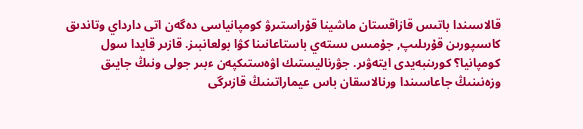قالاسىندا باتىس قازاقستان ماشينا قۇراستىرۋ كومپانياسى دەگەن اتى دارداي وتاندىق كاسىپورىن قۇرىلىپ, جۇمىس ىستەي باستاعانىنا كۋا بولعانبىز. قازىر قايدا سول كومپانيا؟ كورىنبەيدى ايتەۋىر. جۋرناليستىك اۋەستىكپەن ءبىر جولى ونىڭ جايىق وزەنىنىڭ جاعاسىندا ورنالاسقان باس عيماراتىنىڭ قازىرگى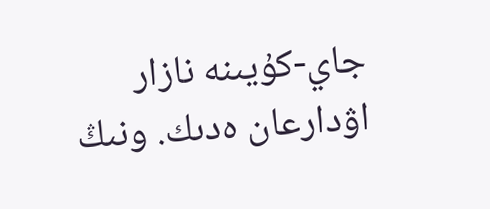جاي-كۇيىنە نازار اۋدارعان ەدىك. ونىڭ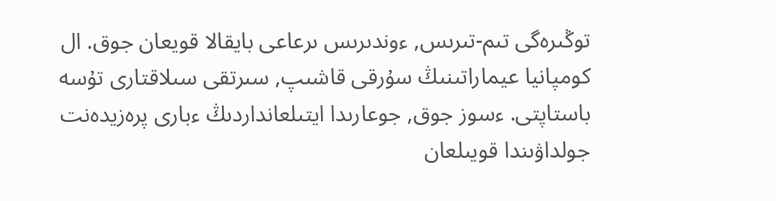توڭىرەگى تىم-تىرىس, ءوندىرىس ىرعاعى بايقالا قويعان جوق. ال كومپانيا عيماراتىنىڭ سۇرقى قاشىپ, سىرتقى سىلاقتارى تۇسە باستاپتى. ءسوز جوق, جوعارىدا ايتىلعانداردىڭ ءبارى پرەزيدەنت جولداۋىندا قويىلعان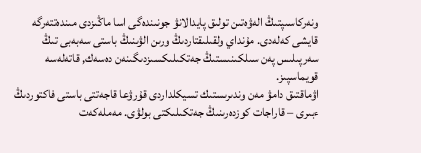ونەركاسىپتىڭ الەۋەتىن تولىق پايدالانۋ جونىندەگى اسا ماڭىزدى مىندەتتەرگە قايشى كەلەدى. مۇنداي ولقىلىقتاردىڭ ورىن الۋىنىڭ باستى سەبەبى تىڭ سەرپىلىس پەن سىلكىنىستىڭ جەتكىلىكسىزدىگىنەن دەسەك, قاتەلەسە قويماسپىز.
اۋماقتىق دامۋ مەن وندىرىستىك تسيكلداردى قۇرۋعا قاجەتتى باستى فاكتوردىڭ ءبىرى – قاراجات كوزدەرىنىڭ جەتكىلىكتى بولۋى. مەملەكەت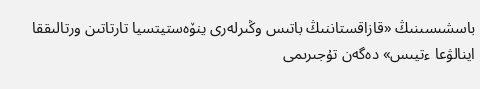باسشىسىنىڭ «قازاقستاننىڭ باتىس وڭىرلەرى ينۆەستيتسيا تارتاتىن ورتالىققا اينالۋعا ءتيىس» دەگەن تۇجىرىمى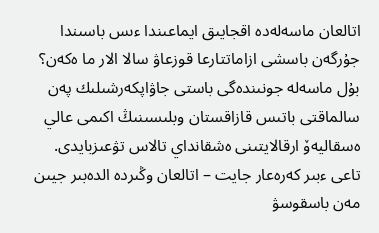اتالعان ماسەلەدە اقجايىق ايماعىندا ءىس باسىندا جۇرگەن باسشى ازاماتتارعا قوزعاۋ سالا الار ما ەكەن؟ بۇل ماسەلە جونىندەگى باستى جاۋاپكەرشىلىك پەن سالماقتى باتىس قازاقستان وبلىسىنىڭ اكىمى عالي ەسقاليەۆ ارقالايتىنى ەشقانداي تالاس تۋعىزبايدى.
تاعى ءبىر كەرەعار جايت – اتالعان وڭىردە الدەبىر جيىن مەن باسقوسۋ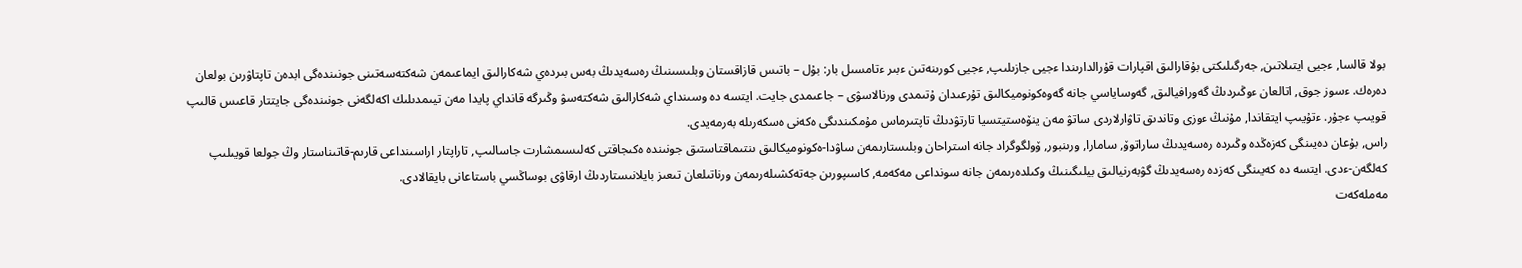بولا قالسا, ءجيى ايتىلاتىن, جەرگىلىكتى بۇقارالىق اقپارات قۇرالدارىندا ءجيى جازىلىپ, ءجيى كورىنەتىن ءبىر ءتامسىل بار: بۇل – باتىس قازاقستان وبلىسىنىڭ رەسەيدىڭ بەس بىردەي شەكارالىق ايماعىمەن شەكتەسەتىنى جونىندەگى ابدەن تاپتاۋرىن بولعان دەرەك. ءسوز جوق, اتالعان ءوڭىردىڭ گەورافيالىق, گەوساياسي جانە گەوەكونوميكالىق تۇرعىدان ۇتىمدى ورنالاسۋى – جاعىمدى جايت. ايتسە دە وسىنداي شەكارالىق شەكتەسۋ وڭىرگە قانداي پايدا مەن تيىمدىلىك اكەلگەنى جونىندەگى جايتتار قاعىس قالىپ قويىپ ءجۇر. ءتۇيىپ ايتقاندا, مۇنىڭ ءوزى وتاندىق تاۋارلاردى ساتۋ مەن ينۆەستيتسيا تارتۋدىڭ تاپتىرماس مۇمكىندىگى ەكەنى ەسكەرىلە بەرمەيدى.
راس, بۇعان دەيىنگى كەزەڭدە وڭىردە رەسەيدىڭ ساراتوۆ, سامارا, ورىنبور, ۆولگوگراد جانە استراحان وبلىستارىمەن ساۋدا-ەكونوميكالىق ىنتىماقتاستىق جونىندە ەكىجاقتى كەلىسىمشارت جاسالىپ, تاراپتار اراسىنداعى قارىم-قاتىناستار وڭ جولعا قويىلىپ كەلگەن-ءدى. ايتسە دە كەيىنگى كەزدە رەسەيدىڭ گۋبەرنيالىق بيلىگىنىڭ وكىلدەرىمەن جانە سونداعى مەكەمە, كاسىپورىن جەتەكشىلەرىمەن ورناتىلعان تىعىز بايلانىستاردىڭ ارقاۋى بوساڭسي باستاعانى بايقالادى.
مەملەكەت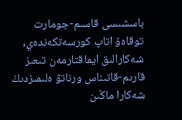باسشىسى قاسىم-جومارت توقاەۆ اتاپ كورسەتكەندەي, شەكارالىق ايماقتارمەن تىعىز قارىم-قاتىناس ورناتۋ ەلىمىزدىڭ شەكارا ماڭىن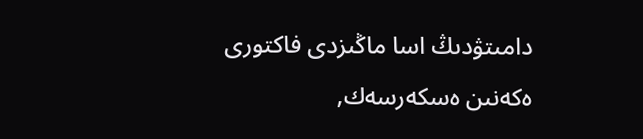دامىتۋدىڭ اسا ماڭىزدى فاكتورى ەكەنىن ەسكەرسەك,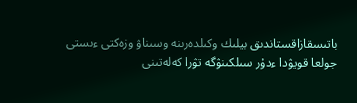باتىسقازاقستاندىق بيلىك وكىلدەرىنە وسىناۋ وزەكتى ءىستى جولعا قويۋدا ءدۇر سىلكىنۋگە تۋرا كەلەتىنى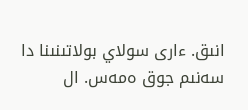انىق. ءارى سولاي بولاتىنىنا دا سەنىم جوق ەمەس. ال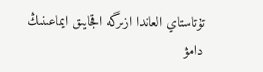تۇتاستاي العاندا ازىرگە اقجايىق ايماعىنىڭ دامۋ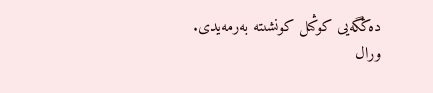دەڭگەيى كوڭىل كونشىتە بەرمەيدى.
ورال